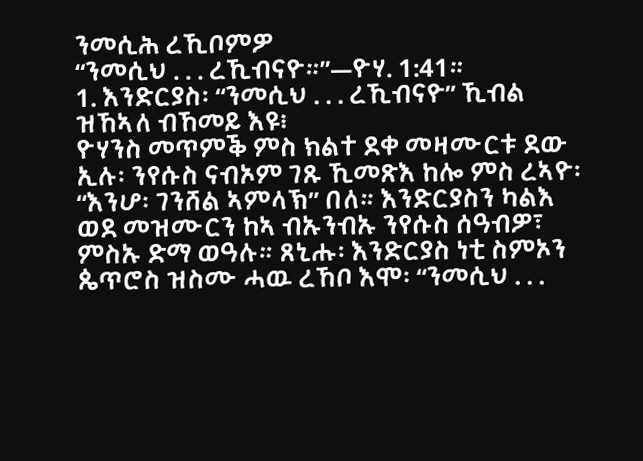ንመሲሕ ረኺቦምዎ
“ንመሲህ . . . ረኺብናዮ።”—ዮሃ. 1:41።
1. እንድርያስ፡ “ንመሲህ . . . ረኺብናዮ” ኺብል ዝኸኣለ ብኸመይ እዩ፧
ዮሃንስ መጥምቕ ምስ ክልተ ደቀ መዛሙርቱ ደው ኢሉ፡ ንየሱስ ናብኦም ገጹ ኺመጽእ ከሎ ምስ ረኣዮ፡ “እንሆ፡ ገንሸል ኣምላኽ” በለ። እንድርያስን ካልእ ወደ መዝሙርን ከኣ ብኡንብኡ ንየሱስ ሰዓብዎ፣ ምስኡ ድማ ወዓሉ። ጸኒሑ፡ እንድርያስ ነቲ ስምኦን ጴጥሮስ ዝስሙ ሓዉ ረኸቦ እሞ፡ “ንመሲህ . . .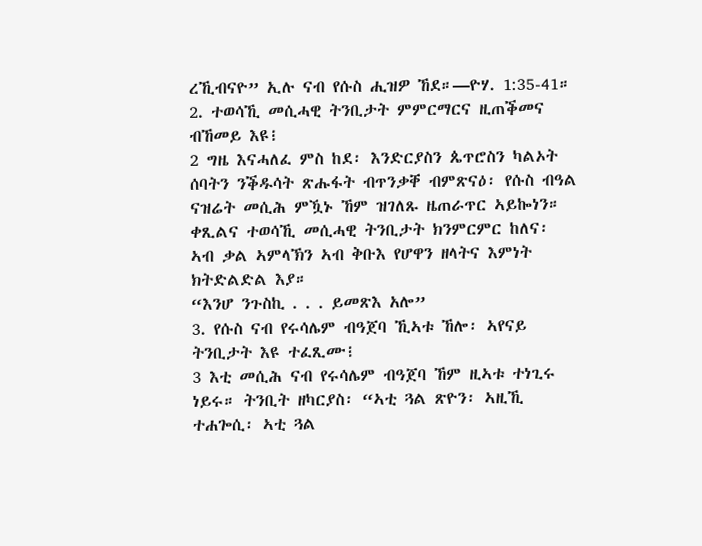ረኺብናዮ” ኢሉ ናብ የሱስ ሒዝዎ ኸደ።—ዮሃ. 1:35-41።
2. ተወሳኺ መሲሓዊ ትንቢታት ምምርማርና ዚጠቕመና ብኸመይ እዩ፧
2 ግዜ እናሓለፈ ምስ ከደ፡ እንድርያስን ጴጥሮስን ካልኦት ሰባትን ንቕዱሳት ጽሑፋት ብጥንቃቐ ብምጽናዕ፡ የሱስ ብዓል ናዝሬት መሲሕ ምዃኑ ኸም ዝገለጹ ዜጠራጥር ኣይኰነን። ቀጺልና ተወሳኺ መሲሓዊ ትንቢታት ክንምርምር ከለና፡ ኣብ ቃል ኣምላኽን ኣብ ቅቡእ የሆዋን ዘላትና እምነት ክትድልድል እያ።
“እንሆ ንጉስኪ . . . ይመጽእ አሎ”
3. የሱስ ናብ የሩሳሌም ብዓጀባ ኺኣቱ ኸሎ፡ ኣየናይ ትንቢታት እዩ ተፈጺሙ፧
3 እቲ መሲሕ ናብ የሩሳሌም ብዓጀባ ኸም ዚኣቱ ተነጊሩ ነይሩ። ትንቢት ዘካርያስ፡ “ኣቲ ጓል ጽዮን፡ ኣዚኺ ተሐጐሲ፡ ኣቲ ጓል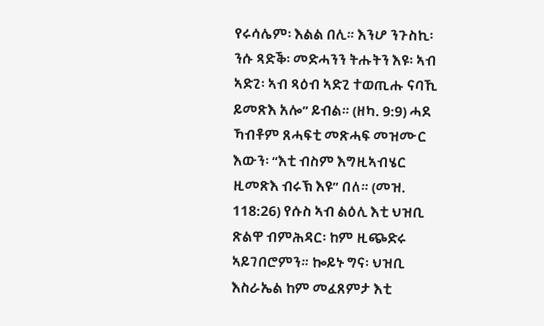የሩሳሌም፡ እልል በሊ። እንሆ ንጉስኪ፡ ንሱ ጻድቕ፡ መድሓንን ትሑትን እዩ፡ ኣብ ኣድጊ፡ ኣብ ጻዕብ ኣድጊ ተወጢሑ ናባኺ ይመጽእ አሎ” ይብል። (ዘካ. 9:9) ሓደ ኻብቶም ጸሓፍቲ መጽሓፍ መዝሙር እውን፡ “እቲ ብስም እግዚኣብሄር ዚመጽእ ብሩኽ እዩ” በለ። (መዝ. 118:26) የሱስ ኣብ ልዕሊ እቲ ህዝቢ ጽልዋ ብምሕዳር፡ ከም ዚጭድሩ ኣይገበሮምን። ኰይኑ ግና፡ ህዝቢ እስራኤል ከም መፈጸምታ እቲ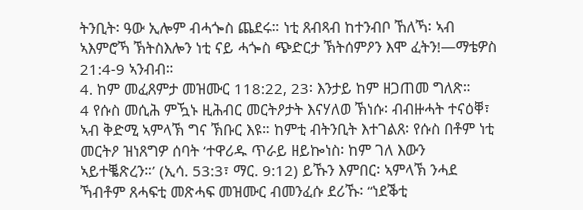ትንቢት፡ ዓው ኢሎም ብሓጐስ ጨደሩ። ነቲ ጸብጻብ ከተንብቦ ኸለኻ፡ ኣብ ኣእምሮኻ ኽትስእሎን ነቲ ናይ ሓጐስ ጭድርታ ኽትሰምዖን እሞ ፈትን!—ማቴዎስ 21:4-9 ኣንብብ።
4. ከም መፈጸምታ መዝሙር 118:22, 23፡ እንታይ ከም ዘጋጠመ ግለጽ።
4 የሱስ መሲሕ ምዃኑ ዚሕብር መርትዖታት እናሃለወ ኽነሱ፡ ብብዙሓት ተናዕቐ፣ ኣብ ቅድሚ ኣምላኽ ግና ኽቡር እዩ። ከምቲ ብትንቢት እተገልጸ፡ የሱስ በቶም ነቲ መርትዖ ዝነጸግዎ ሰባት ‘ተዋሪዱ ጥራይ ዘይኰነስ፡ ከም ገለ እውን ኣይተቘጽረን።’ (ኢሳ. 53:3፣ ማር. 9:12) ይኹን እምበር፡ ኣምላኽ ንሓደ ኻብቶም ጸሓፍቲ መጽሓፍ መዝሙር ብመንፈሱ ደሪኹ፡ “ነደቕቲ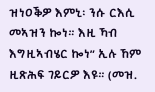ዝነዐቕዎ እምኒ፡ ንሱ ርእሲ መኣዝን ኰነ። እዚ ኻብ እግዚኣብሄር ኰነ” ኢሉ ኸም ዚጽሕፍ ገይርዎ እዩ። (መዝ.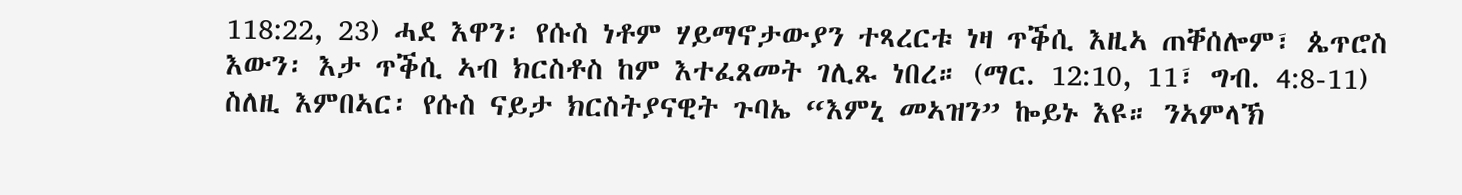118:22, 23) ሓደ እዋን፡ የሱስ ነቶም ሃይማኖታውያን ተጻረርቱ ነዛ ጥቕሲ እዚኣ ጠቐሰሎም፣ ጴጥሮስ እውን፡ እታ ጥቕሲ ኣብ ክርስቶስ ከም እተፈጸመት ገሊጹ ነበረ። (ማር. 12:10, 11፣ ግብ. 4:8-11) ስለዚ እምበኣር፡ የሱስ ናይታ ክርስትያናዊት ጉባኤ “እምኒ መኣዝን” ኰይኑ እዩ። ንኣምላኽ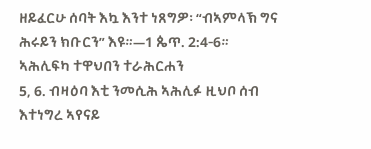ዘይፈርሁ ሰባት እኳ እንተ ነጸግዎ፡ “ብኣምላኽ ግና ሕሩይን ክቡርን” እዩ።—1 ጴጥ. 2:4-6።
ኣሕሊፍካ ተዋህበን ተራሕርሐን
5, 6. ብዛዕባ እቲ ንመሲሕ ኣሕሊፉ ዚህቦ ሰብ እተነግረ ኣየናይ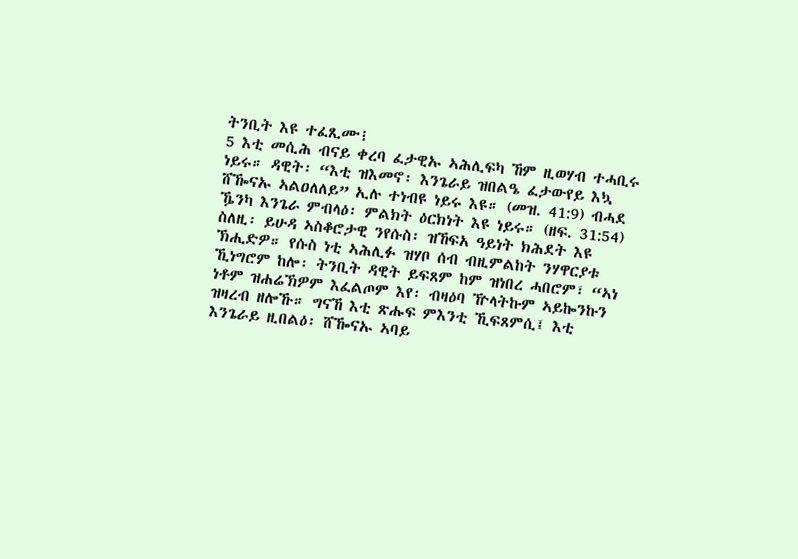ትንቢት እዩ ተፈጺሙ፧
5 እቲ መሲሕ ብናይ ቀረባ ፈታዊኡ ኣሕሊፍካ ኸም ዚወሃብ ተሓቢሩ ነይሩ። ዳዊት፡ “እቲ ዝእመኖ፡ እንጌራይ ዝበልዔ ፈታውየይ እኳ ሸዀናኡ ኣልዐለለይ” ኢሉ ተነብዩ ነይሩ እዩ። (መዝ. 41:9) ብሓደ ዄንካ እንጌራ ምብላዕ፡ ምልክት ዕርክነት እዩ ነይሩ። (ዘፍ. 31:54) ስለዚ፡ ይሁዳ ኣስቆሮታዊ ንየሱስ፡ ዝኸፍአ ዓይነት ክሕደት እዩ ኽሒድዎ። የሱስ ነቲ ኣሕሊፉ ዝሃቦ ሰብ ብዚምልከት ንሃዋርያቱ ኺነግሮም ከሎ፡ ትንቢት ዳዊት ይፍጸም ከም ዝነበረ ሓበሮም፣ “ኣነ ነቶም ዝሐሬኽዎም እፈልጦም እየ፡ ብዛዕባ ዅላትኩም ኣይኰንኩን ዝዛረብ ዘሎኹ። ግናኸ እቲ ጽሑፍ ምእንቲ ኺፍጸምሲ፤ እቲ እንጌራይ ዚበልዕ፡ ሸዀናኡ ኣባይ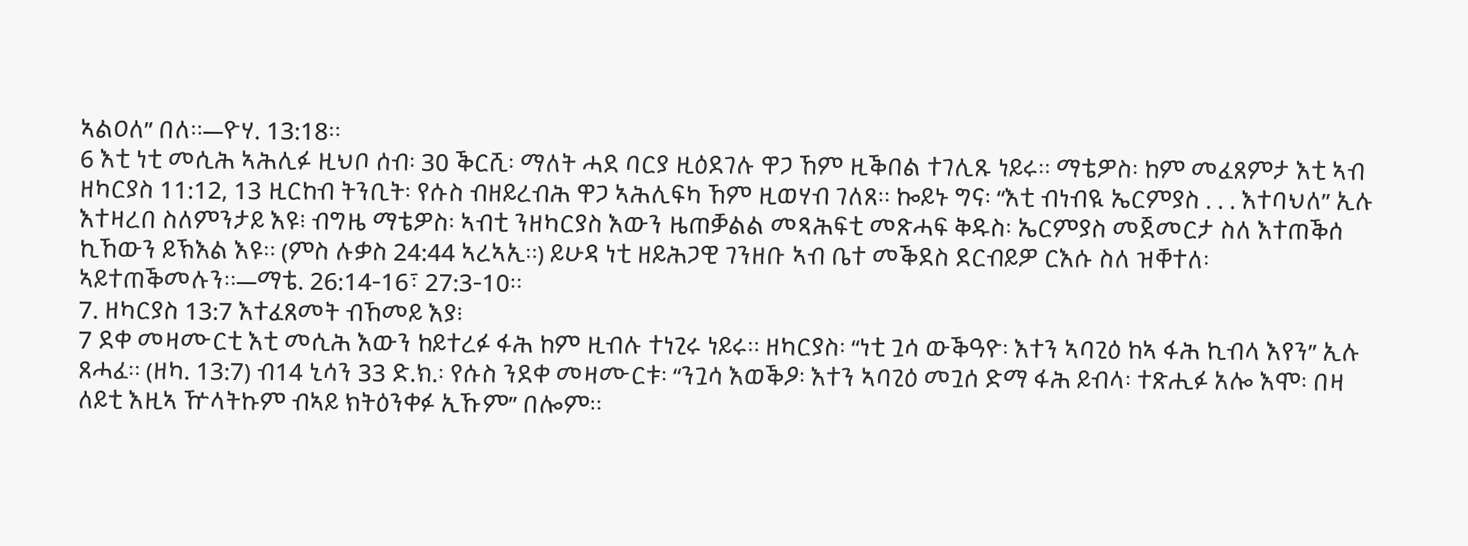ኣልዐለ” በለ።—ዮሃ. 13:18።
6 እቲ ነቲ መሲሕ ኣሕሊፉ ዚህቦ ሰብ፡ 30 ቕርሺ፡ ማለት ሓደ ባርያ ዚዕደገሉ ዋጋ ኸም ዚቕበል ተገሊጹ ነይሩ። ማቴዎስ፡ ከም መፈጸምታ እቲ ኣብ ዘካርያስ 11:12, 13 ዚርከብ ትንቢት፡ የሱስ ብዘይረብሕ ዋጋ ኣሕሊፍካ ኸም ዚወሃብ ገለጸ። ኰይኑ ግና፡ “እቲ ብነብዪ ኤርምያስ . . . እተባህለ” ኢሉ እተዛረበ ስለምንታይ እዩ፧ ብግዜ ማቴዎስ፡ ኣብቲ ንዘካርያስ እውን ዜጠቓልል መጻሕፍቲ መጽሓፍ ቅዱስ፡ ኤርምያስ መጀመርታ ስለ እተጠቕሰ ኪኸውን ይኽእል እዩ። (ምስ ሉቃስ 24:44 ኣረኣኢ።) ይሁዳ ነቲ ዘይሕጋዊ ገንዘቡ ኣብ ቤተ መቕደስ ደርብይዎ ርእሱ ስለ ዝቐተለ፡ ኣይተጠቕመሉን።—ማቴ. 26:14-16፣ 27:3-10።
7. ዘካርያስ 13:7 እተፈጸመት ብኸመይ እያ፧
7 ደቀ መዛሙርቲ እቲ መሲሕ እውን ከይተረፉ ፋሕ ከም ዚብሉ ተነጊሩ ነይሩ። ዘካርያስ፡ “ነቲ ጓሳ ውቕዓዮ፡ እተን ኣባጊዕ ከኣ ፋሕ ኪብላ እየን” ኢሉ ጸሓፈ። (ዘካ. 13:7) ብ14 ኒሳን 33 ድ.ክ.፡ የሱስ ንደቀ መዛሙርቱ፡ “ንጓሳ እወቕዖ፡ እተን ኣባጊዕ መጓሰ ድማ ፋሕ ይብላ፡ ተጽሒፉ አሎ እሞ፡ በዛ ለይቲ እዚኣ ዅላትኩም ብኣይ ክትዕንቀፉ ኢኹም” በሎም።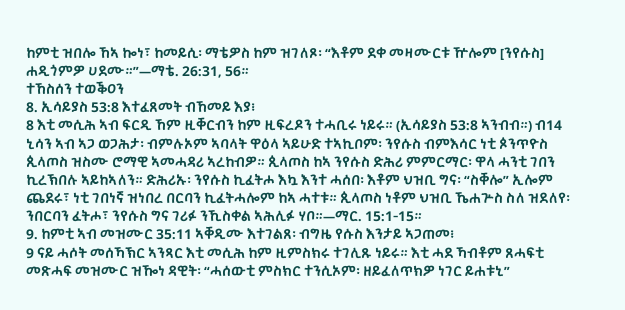ከምቲ ዝበሎ ኸኣ ኰነ፣ ከመይሲ፡ ማቴዎስ ከም ዝገለጾ፡ “እቶም ደቀ መዛሙርቱ ዅሎም [ንየሱስ] ሐዲጎምዎ ሀደሙ።”—ማቴ. 26:31, 56።
ተኸስሰን ተወቕዐን
8. ኢሳይያስ 53:8 እተፈጸመት ብኸመይ እያ፧
8 እቲ መሲሕ ኣብ ፍርዲ ኸም ዚቐርብን ከም ዚፍረዶን ተሓቢሩ ነይሩ። (ኢሳይያስ 53:8 ኣንብብ።) ብ14 ኒሳን ኣብ ኣጋ ወጋሕታ፡ ብምሉኦም ኣባላት ዋዕላ ኣይሁድ ተኣኪቦም፡ ንየሱስ ብምእሳር ነቲ ጶንጥዮስ ጲላጦስ ዝስሙ ሮማዊ ኣመሓዳሪ ኣረከብዎ። ጲላጦስ ከኣ ንየሱስ ድሕሪ ምምርማር፡ ዋላ ሓንቲ ገበን ኪረኽበሉ ኣይከኣለን። ድሕሪኡ፡ ንየሱስ ኪፈትሖ እኳ እንተ ሓሰበ፡ እቶም ህዝቢ ግና፡ “ስቐሎ” ኢሎም ጨደሩ፣ ነቲ ገበነኛ ዝነበረ በርባን ኪፈትሓሎም ከኣ ሓተቱ። ጲላጦስ ነቶም ህዝቢ ኼሐጕስ ስለ ዝደለየ፡ ንበርባን ፈትሖ፣ ንየሱስ ግና ገሪፉ ንኺስቀል ኣሕሊፉ ሃቦ።—ማር. 15:1-15።
9. ከምቲ ኣብ መዝሙር 35:11 ኣቐዲሙ እተገልጸ፡ ብግዜ የሱስ እንታይ ኣጋጠመ፧
9 ናይ ሓሶት መሰኻኽር ኣንጻር እቲ መሲሕ ከም ዚምስክሩ ተገሊጹ ነይሩ። እቲ ሓደ ኻብቶም ጸሓፍቲ መጽሓፍ መዝሙር ዝዀነ ዳዊት፡ “ሓሰውቲ ምስክር ተንሲኦም፡ ዘይፈለጥክዎ ነገር ይሐቱኒ”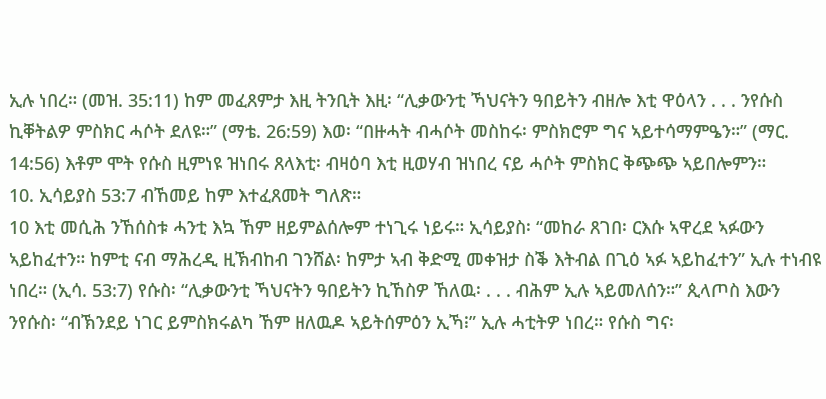ኢሉ ነበረ። (መዝ. 35:11) ከም መፈጸምታ እዚ ትንቢት እዚ፡ “ሊቃውንቲ ኻህናትን ዓበይትን ብዘሎ እቲ ዋዕላን . . . ንየሱስ ኪቐትልዎ ምስክር ሓሶት ደለዩ።” (ማቴ. 26:59) እወ፡ “በዙሓት ብሓሶት መስከሩ፡ ምስክሮም ግና ኣይተሳማምዔን።” (ማር. 14:56) እቶም ሞት የሱስ ዚምነዩ ዝነበሩ ጸላእቲ፡ ብዛዕባ እቲ ዚወሃብ ዝነበረ ናይ ሓሶት ምስክር ቅጭጭ ኣይበሎምን።
10. ኢሳይያስ 53:7 ብኸመይ ከም እተፈጸመት ግለጽ።
10 እቲ መሲሕ ንኸሰስቱ ሓንቲ እኳ ኸም ዘይምልሰሎም ተነጊሩ ነይሩ። ኢሳይያስ፡ “መከራ ጸገበ፡ ርእሱ ኣዋረደ ኣፉውን ኣይከፈተን። ከምቲ ናብ ማሕረዲ ዚኽብከብ ገንሸል፡ ከምታ ኣብ ቅድሚ መቀዝታ ስቕ እትብል በጊዕ ኣፉ ኣይከፈተን” ኢሉ ተነብዩ ነበረ። (ኢሳ. 53:7) የሱስ፡ “ሊቃውንቲ ኻህናትን ዓበይትን ኪኸስዎ ኸለዉ፡ . . . ብሕም ኢሉ ኣይመለሰን።” ጲላጦስ እውን ንየሱስ፡ “ብኽንደይ ነገር ይምስክሩልካ ኸም ዘለዉዶ ኣይትሰምዕን ኢኻ፧” ኢሉ ሓቲትዎ ነበረ። የሱስ ግና፡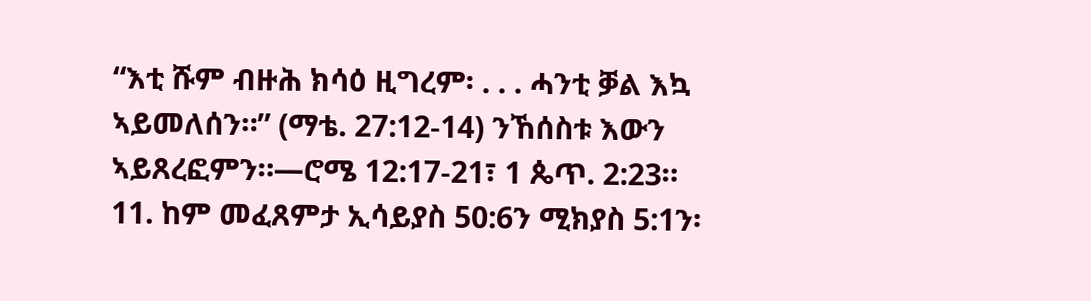“እቲ ሹም ብዙሕ ክሳዕ ዚግረም፡ . . . ሓንቲ ቓል እኳ ኣይመለሰን።” (ማቴ. 27:12-14) ንኸሰስቱ እውን ኣይጸረፎምን።—ሮሜ 12:17-21፣ 1 ጴጥ. 2:23።
11. ከም መፈጸምታ ኢሳይያስ 50:6ን ሚክያስ 5:1ን፡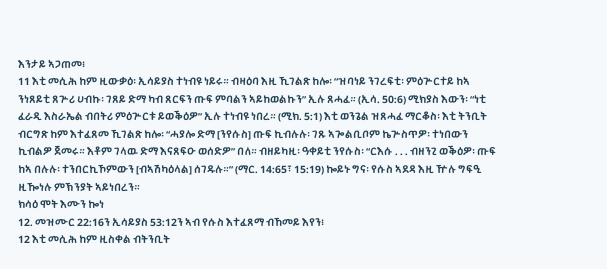እንታይ ኣጋጠመ፧
11 እቲ መሲሕ ከም ዚውቃዕ፡ ኢሳይያስ ተነብዩ ነይሩ። ብዛዕባ እዚ ኺገልጽ ከሎ፡ “ዝባነይ ንገረፍቲ፡ ምዕጕርተይ ከኣ ንነጸይቲ ጸጕሪ ሀብኩ፡ ገጸይ ድማ ካብ ጸርፍን ጡፍ ምባልን ኣይከወልኩን” ኢሉ ጸሓፈ። (ኢሳ. 50:6) ሚክያስ እውን፡ “ነቲ ፈራዲ እስራኤል ብበትሪ ምዕጕርቱ ይወቕዕዎ” ኢሉ ተነብዩ ነበረ። (ሚክ. 5:1) እቲ ወንጌል ዝጸሓፈ ማርቆስ፡ እቲ ትንቢት ብርግጽ ከም እተፈጸመ ኺገልጽ ከሎ፡ “ሓያሎ ድማ [ንየሱስ] ጡፍ ኪብሉሉ፡ ገጹ ኣጐልቢቦም ኬጕስጥዎ፡ ተነበውን ኪብልዎ ጀመሩ። እቶም ገላዉ ድማ እናጸፍዑ ወሰድዎ” በለ። ብዘይካዚ፡ ዓቀይቲ ንየሱስ፡ “ርእሱ . . . ብዘንጊ ወቕዕዎ፡ ጡፍ ከኣ በሉሉ፡ ተንበርኪኾምውን [ብኣሽካዕላል] ሰገዱሉ።” (ማር. 14:65፣ 15:19) ኰይኑ ግና፡ የሱስ ኣደዳ እዚ ዅሉ ግፍዒ ዚዀነሉ ምኽንያት ኣይነበረን።
ክሳዕ ሞት እሙን ኰነ
12. መዝሙር 22:16ን ኢሳይያስ 53:12ን ኣብ የሱስ እተፈጸማ ብኸመይ እየን፧
12 እቲ መሲሕ ከም ዚስቀል ብትንቢት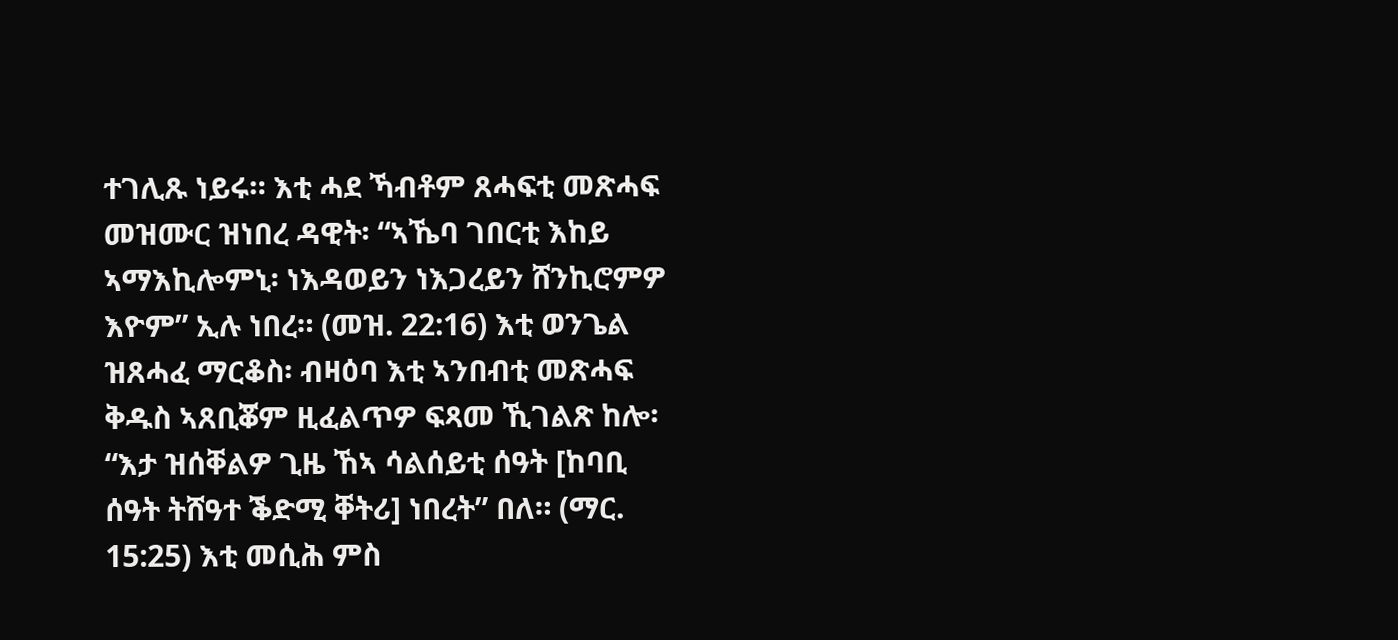ተገሊጹ ነይሩ። እቲ ሓደ ኻብቶም ጸሓፍቲ መጽሓፍ መዝሙር ዝነበረ ዳዊት፡ “ኣኼባ ገበርቲ እከይ ኣማእኪሎምኒ፡ ነእዳወይን ነእጋረይን ሸንኪሮምዎ እዮም” ኢሉ ነበረ። (መዝ. 22:16) እቲ ወንጌል ዝጸሓፈ ማርቆስ፡ ብዛዕባ እቲ ኣንበብቲ መጽሓፍ ቅዱስ ኣጸቢቖም ዚፈልጥዎ ፍጻመ ኺገልጽ ከሎ፡ “እታ ዝሰቐልዎ ጊዜ ኸኣ ሳልሰይቲ ሰዓት [ከባቢ ሰዓት ትሸዓተ ቕድሚ ቐትሪ] ነበረት” በለ። (ማር. 15:25) እቲ መሲሕ ምስ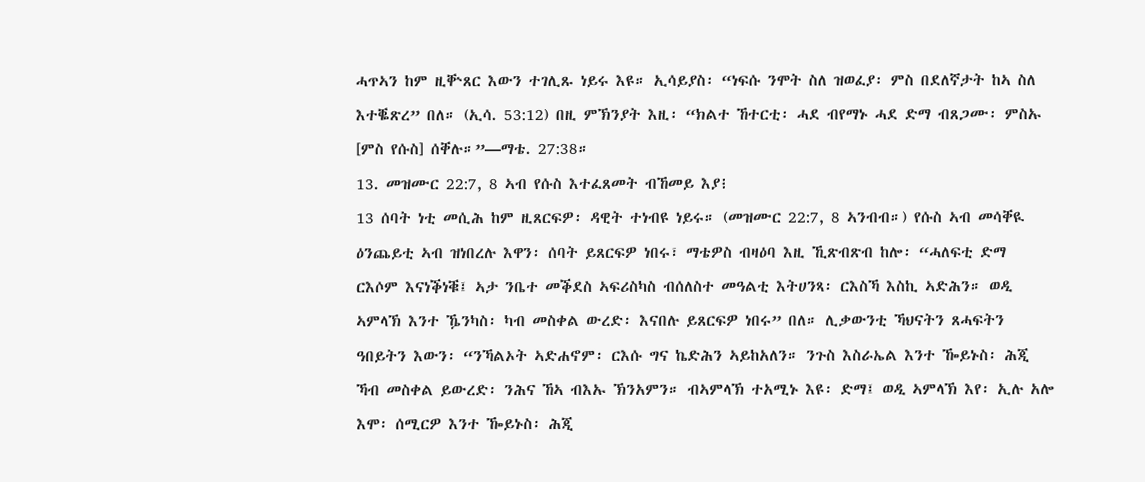ሓጥኣን ከም ዚቝጸር እውን ተገሊጹ ነይሩ እዩ። ኢሳይያስ፡ “ነፍሱ ንሞት ስለ ዝወፈያ፡ ምስ በደለኛታት ከኣ ስለ እተቘጽረ” በለ። (ኢሳ. 53:12) በዚ ምኽንያት እዚ፡ “ክልተ ኸተርቲ፡ ሓደ ብየማኑ ሓደ ድማ ብጸጋሙ፡ ምስኡ [ምስ የሱስ] ሰቐሉ።”—ማቴ. 27:38።
13. መዝሙር 22:7, 8 ኣብ የሱስ እተፈጸመት ብኸመይ እያ፧
13 ሰባት ነቲ መሲሕ ከም ዚጸርፍዎ፡ ዳዊት ተነብዩ ነይሩ። (መዝሙር 22:7, 8 ኣንብብ።) የሱስ ኣብ መሳቐዪ ዕንጨይቲ ኣብ ዝነበረሉ እዋን፡ ሰባት ይጸርፍዎ ነበሩ፣ ማቴዎስ ብዛዕባ እዚ ኺጽብጽብ ከሎ፡ “ሓለፍቲ ድማ ርእሶም እናነቕነቑ፤ ኣታ ንቤተ መቕደስ ኣፍሪስካስ ብሰለስተ መዓልቲ እትሀንጻ፡ ርእስኻ እስኪ ኣድሕን። ወዲ ኣምላኽ እንተ ዄንካስ፡ ካብ መስቀል ውረድ፡ እናበሉ ይጸርፍዎ ነበሩ” በለ። ሊቃውንቲ ኻህናትን ጸሓፍትን ዓበይትን እውን፡ “ንኻልኦት ኣድሐኖም፡ ርእሱ ግና ኬድሕን ኣይከአለን። ንጉስ እስራኤል እንተ ዀይኑስ፡ ሕጂ ኻብ መስቀል ይውረድ፡ ንሕና ኸኣ ብእኡ ኽንአምን። ብኣምላኽ ተአሚኑ እዩ፡ ድማ፤ ወዲ ኣምላኽ እየ፡ ኢሉ አሎ እሞ፡ ሰሚርዎ እንተ ዀይኑስ፡ ሕጂ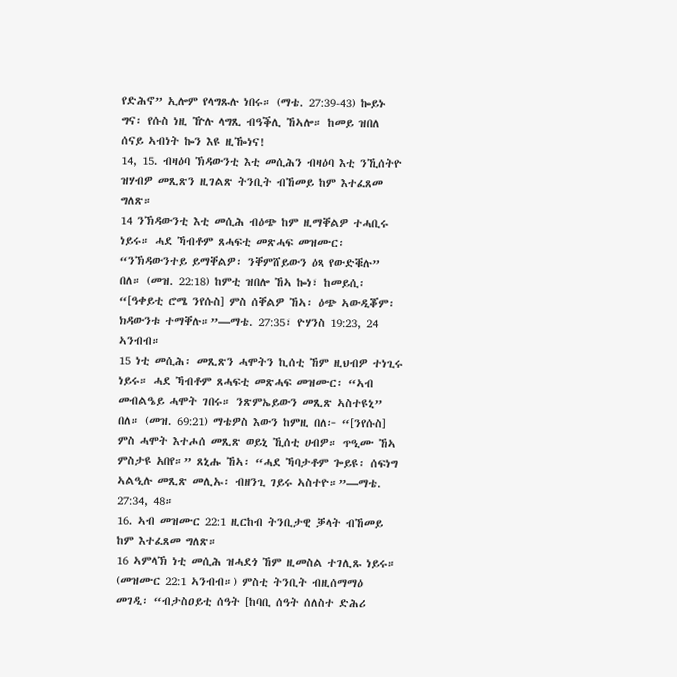የድሕኖ” ኢሎም የላግጹሉ ነበሩ። (ማቴ. 27:39-43) ኰይኑ ግና፡ የሱስ ነዚ ዅሉ ላግጺ ብዓቕሊ ኸኣሎ። ከመይ ዝበለ ሰናይ ኣብነት ኰን እዩ ዚዀነና!
14, 15. ብዛዕባ ኽዳውንቲ እቲ መሲሕን ብዛዕባ እቲ ንኺሰትዮ ዝሃብዎ መጺጽን ዚገልጽ ትንቢት ብኸመይ ከም እተፈጸመ ግለጽ።
14 ንኽዳውንቲ እቲ መሲሕ ብዕጭ ከም ዚማቐልዎ ተሓቢሩ ነይሩ። ሓደ ኻብቶም ጸሓፍቲ መጽሓፍ መዝሙር፡ “ንኽዳውንተይ ይማቐልዎ፡ ንቐምሸይውን ዕጻ የውድቑሉ” በለ። (መዝ. 22:18) ከምቲ ዝበሎ ኸኣ ኰነ፣ ከመይሲ፡ “[ዓቀይቲ ሮሜ ንየሱስ] ምስ ሰቐልዎ ኸኣ፡ ዕጭ ኣውዲቖም፡ ክዳውንቱ ተማቐሉ።”—ማቴ. 27:35፣ ዮሃንስ 19:23, 24 ኣንብብ።
15 ነቲ መሲሕ፡ መጺጽን ሓሞትን ኪሰቲ ኸም ዚህብዎ ተነጊሩ ነይሩ። ሓደ ኻብቶም ጸሓፍቲ መጽሓፍ መዝሙር፡ “ኣብ መብልዔይ ሓሞት ገበሩ። ንጽምኤይውን መጺጽ ኣስተዩኒ” በለ። (መዝ. 69:21) ማቴዎስ እውን ከምዚ በለ፦ “[ንየሱስ] ምስ ሓሞት እተሖሰ መጺጽ ወይኒ ኺሰቲ ሀብዎ። ጥዒሙ ኸኣ ምስታዩ አበየ።” ጸኒሑ ኸኣ፡ “ሓደ ኻባታቶም ጐይዩ፡ ሰፍነግ ኣልዒሉ መጺጽ መሊኡ፡ ብዘንጊ ገይሩ ኣስተዮ።”—ማቴ. 27:34, 48።
16. ኣብ መዝሙር 22:1 ዚርከብ ትንቢታዊ ቓላት ብኸመይ ከም እተፈጸመ ግለጽ።
16 ኣምላኽ ነቲ መሲሕ ዝሓደጎ ኸም ዚመስል ተገሊጹ ነይሩ። (መዝሙር 22:1 ኣንብብ።) ምስቲ ትንቢት ብዚሰማማዕ መገዲ፡ “ብታስዐይቲ ሰዓት [ከባቢ ሰዓት ሰለስተ ድሕሪ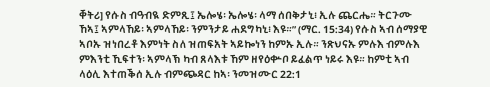ቐትሪ] የሱስ ብዓብዪ ድምጺ፤ ኤሎሄ፡ ኤሎሄ፡ ላማ ሰበቅታኒ፧ ኢሉ ጨርሔ። ትርጉሙ ኸኣ፤ ኣምላኸይ፡ ኣምላኸይ፡ ንምንታይ ሐደግካኒ፧ እዩ።” (ማር. 15:34) የሱስ ኣብ ሰማያዊ ኣቦኡ ዝነበረቶ እምነት ስለ ዝጠፍአት ኣይኰነን ከምኡ ኢሉ። ንጽህናኡ ምሉእ ብምሉእ ምእንቲ ኺፍተን፡ ኣምላኽ ካብ ጸላእቱ ኸም ዘየዕቍቦ ይፈልጥ ነይሩ እዩ። ከምቲ ኣብ ላዕሊ እተጠቕሰ ኢሉ ብምጭዳር ከኣ፡ ንመዝሙር 22:1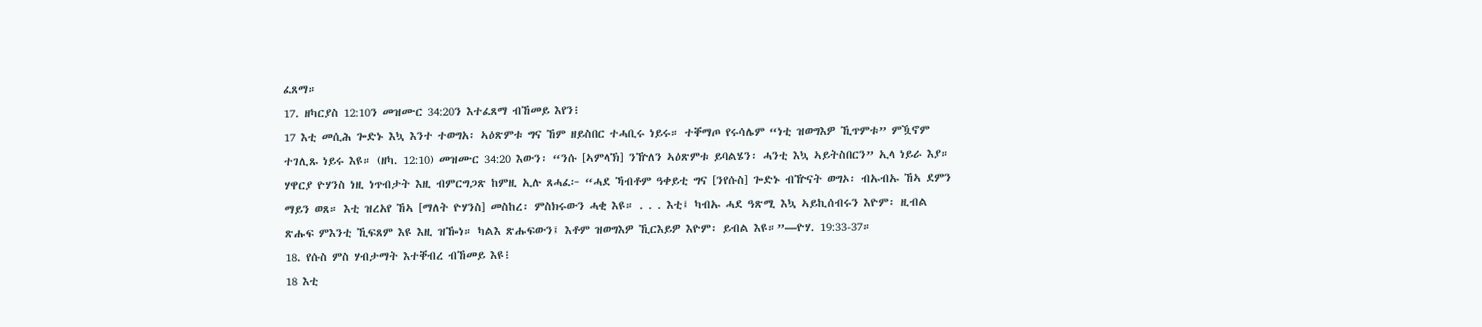ፈጸማ።
17. ዘካርያስ 12:10ን መዝሙር 34:20ን እተፈጸማ ብኸመይ እየን፧
17 እቲ መሲሕ ጐድኑ እኳ እንተ ተወግአ፡ ኣዕጽምቱ ግና ኸም ዘይስበር ተሓቢሩ ነይሩ። ተቐማጦ የሩሳሌም “ነቲ ዝወግእዎ ኺጥምቱ” ምዃኖም ተገሊጹ ነይሩ እዩ። (ዘካ. 12:10) መዝሙር 34:20 እውን፡ “ንሱ [ኣምላኽ] ንዅለን ኣዕጽምቱ ይባልሄን፡ ሓንቲ እኳ ኣይትስበርን” ኢላ ነይራ እያ። ሃዋርያ ዮሃንስ ነዚ ነጥብታት እዚ ብምርግጋጽ ከምዚ ኢሉ ጸሓፈ፦ “ሓደ ኻብቶም ዓቀይቲ ግና [ንየሱስ] ጐድኑ ብዅናት ወግኦ፡ ብኡብኡ ኸኣ ደምን ማይን ወጸ። እቲ ዝረአየ ኸኣ [ማለት ዮሃንስ] መስከረ፡ ምስክሩውን ሓቂ እዩ። . . . እቲ፤ ካብኡ ሓደ ዓጽሚ እኳ ኣይኪሰብሩን እዮም፡ ዚብል ጽሑፍ ምእንቲ ኺፍጸም እዩ እዚ ዝዀነ። ካልእ ጽሑፍውን፤ እቶም ዝወግእዎ ኺርእይዎ እዮም፡ ይብል እዩ።”—ዮሃ. 19:33-37።
18. የሱስ ምስ ሃብታማት እተቐብረ ብኸመይ እዩ፧
18 እቲ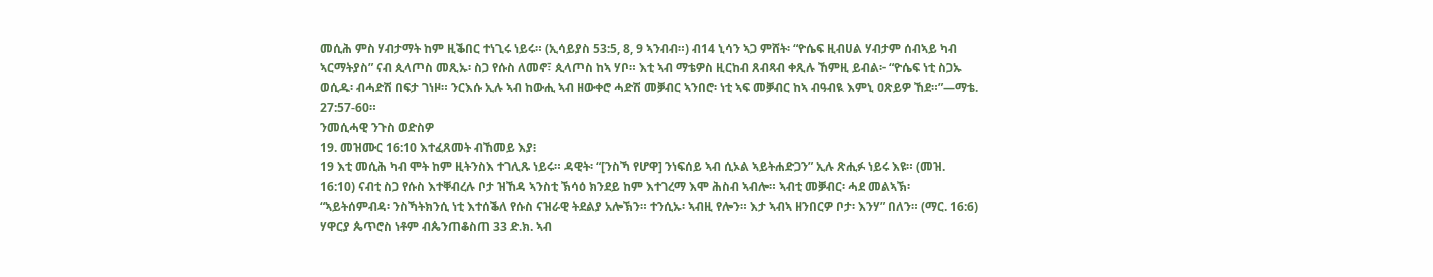መሲሕ ምስ ሃብታማት ከም ዚቕበር ተነጊሩ ነይሩ። (ኢሳይያስ 53:5, 8, 9 ኣንብብ።) ብ14 ኒሳን ኣጋ ምሸት፡ “ዮሴፍ ዚብሀል ሃብታም ሰብኣይ ካብ ኣርማትያስ” ናብ ጲላጦስ መጺኡ፡ ስጋ የሱስ ለመኖ፣ ጲላጦስ ከኣ ሃቦ። እቲ ኣብ ማቴዎስ ዚርከብ ጸብጻብ ቀጺሉ ኸምዚ ይብል፦ “ዮሴፍ ነቲ ስጋኡ ወሲዱ፡ ብሓድሽ በፍታ ገነዞ። ንርእሱ ኢሉ ኣብ ከውሒ ኣብ ዘውቀሮ ሓድሽ መቓብር ኣንበሮ፡ ነቲ ኣፍ መቓብር ከኣ ብዓብዪ እምኒ ዐጽይዎ ኸደ።”—ማቴ. 27:57-60።
ንመሲሓዊ ንጉስ ወድስዎ
19. መዝሙር 16:10 እተፈጸመት ብኸመይ እያ፧
19 እቲ መሲሕ ካብ ሞት ከም ዚትንስእ ተገሊጹ ነይሩ። ዳዊት፡ “[ንስኻ የሆዋ] ንነፍሰይ ኣብ ሲኦል ኣይትሐድጋን” ኢሉ ጽሒፉ ነይሩ እዩ። (መዝ. 16:10) ናብቲ ስጋ የሱስ እተቐብረሉ ቦታ ዝኸዳ ኣንስቲ ኽሳዕ ክንደይ ከም እተገረማ እሞ ሕስብ ኣብሎ። ኣብቲ መቓብር፡ ሓደ መልኣኽ፡ “ኣይትሰምብዳ፡ ንስኻትክንሲ ነቲ እተሰቕለ የሱስ ናዝራዊ ትደልያ አሎኽን። ተንሲኡ፡ ኣብዚ የሎን። እታ ኣብኣ ዘንበርዎ ቦታ፡ እንሃ” በለን። (ማር. 16:6) ሃዋርያ ጴጥሮስ ነቶም ብጴንጠቆስጠ 33 ድ.ክ. ኣብ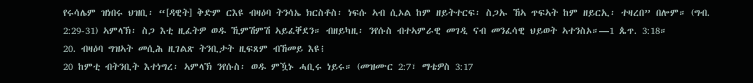የሩሳሌም ዝነበሩ ህዝቢ፡ “[ዳዊት] ቅድም ርእዩ ብዛዕባ ትንሳኤ ክርስቶስ፡ ነፍሱ ኣብ ሲኦል ከም ዘይትተርፍ፡ ስጋኡ ኸኣ ጥፍኣት ከም ዘይርኢ፡ ተዛረበ” በሎም። (ግብ. 2:29-31) ኣምላኽ፡ ስጋ እቲ ዚፈትዎ ወዱ ኺምሽምሽ ኣይፈቐደን። ብዘይካዚ፡ ንየሱስ ብተኣምራዊ መገዲ ናብ መንፈሳዊ ህይወት ኣተንስኦ።—1 ጴጥ. 3:18።
20. ብዛዕባ ግዝኣት መሲሕ ዚገልጽ ትንቢታት ዚፍጸም ብኸመይ እዩ፧
20 ከምቲ ብትንቢት እተነግረ፡ ኣምላኽ ንየሱስ፡ ወዱ ምዃኑ ሓቢሩ ነይሩ። (መዝሙር 2:7፣ ማቴዎስ 3:17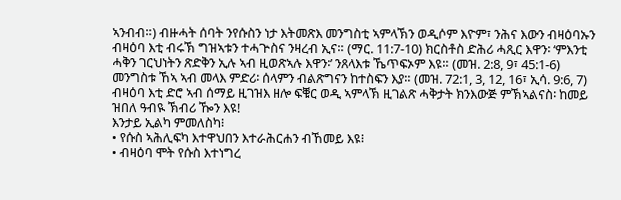ኣንብብ።) ብዙሓት ሰባት ንየሱስን ነታ እትመጽእ መንግስቲ ኣምላኽን ወዲሶም እዮም፣ ንሕና እውን ብዛዕባኡን ብዛዕባ እቲ ብሩኽ ግዝኣቱን ተሓጕስና ንዛረብ ኢና። (ማር. 11:7-10) ክርስቶስ ድሕሪ ሓጺር እዋን፡ ‘ምእንቲ ሓቅን ገርህነትን ጽድቅን ኢሉ ኣብ ዚወጽኣሉ እዋን፡’ ንጸላእቱ ኼጥፍኦም እዩ። (መዝ. 2:8, 9፣ 45:1-6) መንግስቱ ኸኣ ኣብ መላእ ምድሪ፡ ሰላምን ብልጽግናን ከተስፍን እያ። (መዝ. 72:1, 3, 12, 16፣ ኢሳ. 9:6, 7) ብዛዕባ እቲ ድሮ ኣብ ሰማይ ዚገዝእ ዘሎ ፍቑር ወዲ ኣምላኽ ዚገልጽ ሓቅታት ክንእውጅ ምኽኣልናስ፡ ከመይ ዝበለ ዓብዪ ኽብሪ ዀን እዩ!
እንታይ ኢልካ ምመለስካ፧
• የሱስ ኣሕሊፍካ እተዋህበን እተራሕርሐን ብኸመይ እዩ፧
• ብዛዕባ ሞት የሱስ እተነግረ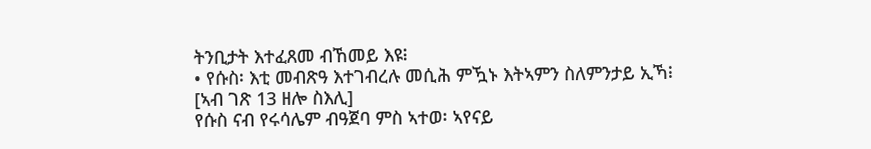ትንቢታት እተፈጸመ ብኸመይ እዩ፧
• የሱስ፡ እቲ መብጽዓ እተገብረሉ መሲሕ ምዃኑ እትኣምን ስለምንታይ ኢኻ፧
[ኣብ ገጽ 13 ዘሎ ስእሊ]
የሱስ ናብ የሩሳሌም ብዓጀባ ምስ ኣተወ፡ ኣየናይ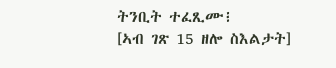ትንቢት ተፈጺሙ፧
[ኣብ ገጽ 15 ዘሎ ስእልታት]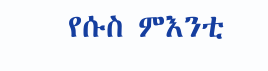የሱስ ምእንቲ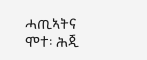ሓጢኣትና ሞተ፡ ሕጂ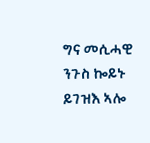ግና መሲሓዊ ንጉስ ኰይኑ ይገዝእ ኣሎ